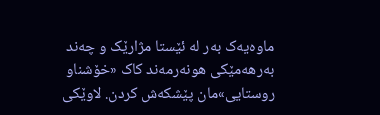ماوەیەک بەر لە ئێستا مژارێک و چەند بەرهەمێکی هونەرمەند کاک «خۆشناو روستایی»مان پێشکەش کردن. لاوێکی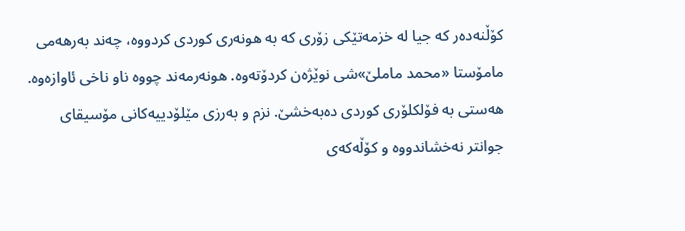کۆڵنەدەر کە جیا لە خزمەتێکی زۆری کە بە هونەری کوردی کردووە، چەند بەرهەمی مامۆستا «محمد ماملێ»شی نوێژەن کردۆتەوە. هونەرمەند چووە ناو ناخی ئاوازەوە. هەستی بە فۆلکلۆری کوردی دەبەخشێ. نزم و بەرزی مێلۆدییەکانی مۆسیقای جوانتر نەخشاندووە و کۆڵەکەی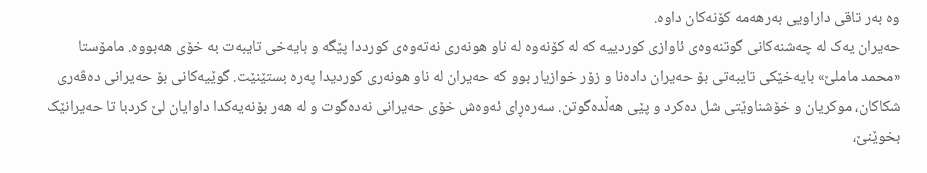وە بەر تاقی داراویی بەرهەمە کۆنەکان داوە.
حەیران یەک لە چەشنەکانی گوتنەوەی ئاوازی کوردییە کە لە کۆنەوە لە ناو هونەری نەتەوەی کورددا پێگە و بایەخی تایبەت بە خۆی هەبووە. مامۆستا «محمد ماملێ» بایەخێکی تایبەتی بۆ حەیران دادەنا و زۆر خوازیار بوو کە حەیران لە ناو هونەری کوردیدا پەرە بستێنێت. گوێیەکانی بۆ حەیرانی دەڤەری شکاکان، موکریان و خۆشناوێتی شل دەکرد و پێی هەڵدەگوتن. سەرەڕای ئەوەش خۆی حەیرانی نەدەگوت و لە هەر بۆنەیەکدا داوایان لێ کردبا تا حەیرانێک بخوێنێ،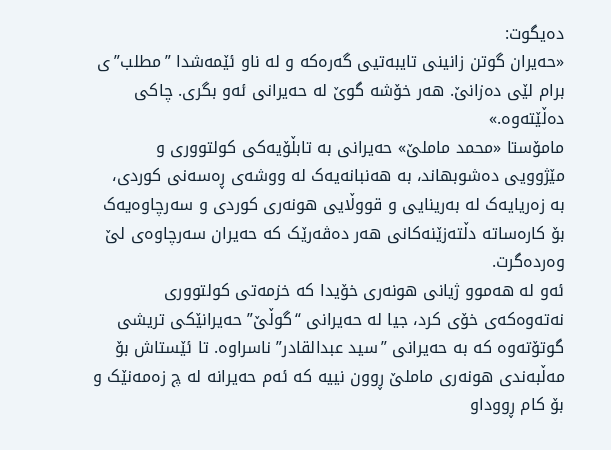دەیگوت:
«حەیران گوتن زانینی تایبەتیی گەرەکە و لە ناو ئێمەشدا ”مطلب”ی برام لێی دەزانێ. هەر خۆشە گوێ لە حەیرانی ئەو بگری. چاکی دەڵێتەوە.»
مامۆستا «محمد ماملێ» حەیرانی بە تابڵۆیەکی کولتووری و مێژوویی دەشوبهاند، بە هەنبانەیەک لە ووشەی ڕەسەنی کوردی، بە زەریایەک لە بەرینایی و قووڵایی هونەری کوردی و سەرچاوەیەک بۆ کارەساتە دڵتەزێنەکانی هەر دەڤەرێک کە حەیران سەرچاوەی لێ وەردەگرت.
ئەو لە هەموو ژیانی هونەری خۆیدا کە خزمەتی کولتووری نەتەوەکەی خۆی کرد، جیا لە حەیرانی “گوڵێ” حەیرانێکی تریشی گوتۆتەوە کە بە حەیرانی ”سید عبدالقادر” ناسراوە. تا ئێستاش بۆ مەڵبەندی هونەری ماملێ ڕوون نییە کە ئەم حەیرانە لە چ زەمەنێک و بۆ کام ڕووداو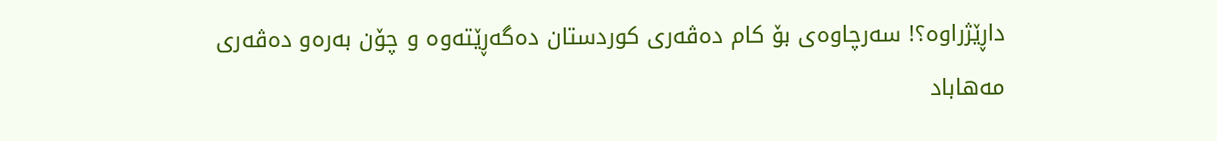داڕێژراوە؟! سەرچاوەی بۆ کام دەڤەری کوردستان دەگەڕێتەوە و چۆن بەرەو دەڤەری مەهاباد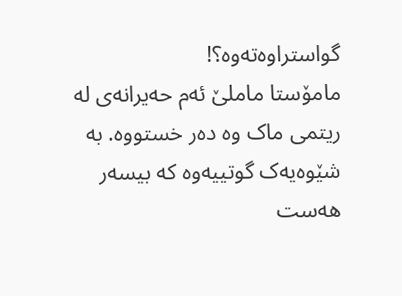گواستراوەتەوە؟!
مامۆستا ماملێ ئەم حەیرانەی لە ریتمی ماک وە دەر خستووە. بە شێوەیەک گوتییەوە کە بیسەر هەست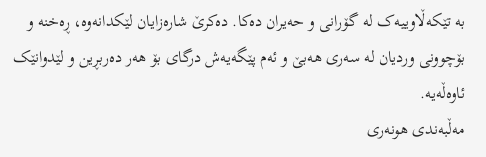بە تێکەڵاوییەک لە گۆرانی و حەیران دەکا. دەکرێ شارەزایان لێکدانەوە، ڕەخنە و بۆچوونی وردیان لە سەری هەبێ و ئەم پێگەیەش درگای بۆ هەر دەربڕین و لێدوانێک ئاوەڵەیە.
مەڵبەندی هونەری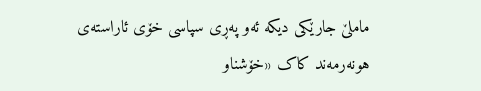ماملێ جارێکی دیکە ئەو پەڕی سپاسی خۆی ئاراستەی هونەرمەند کاک «خۆشناو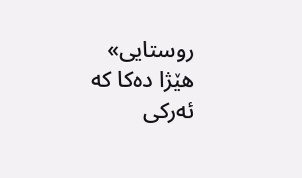روستایی» هێژا دەکا کە ئەرکی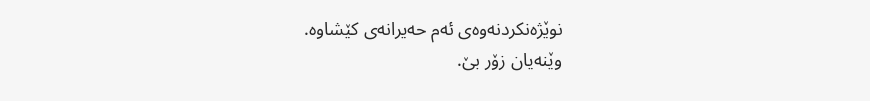نوێژەنکردنەوەی ئەم حەیرانەی کێشاوە.
وێنەیان زۆر بێ.